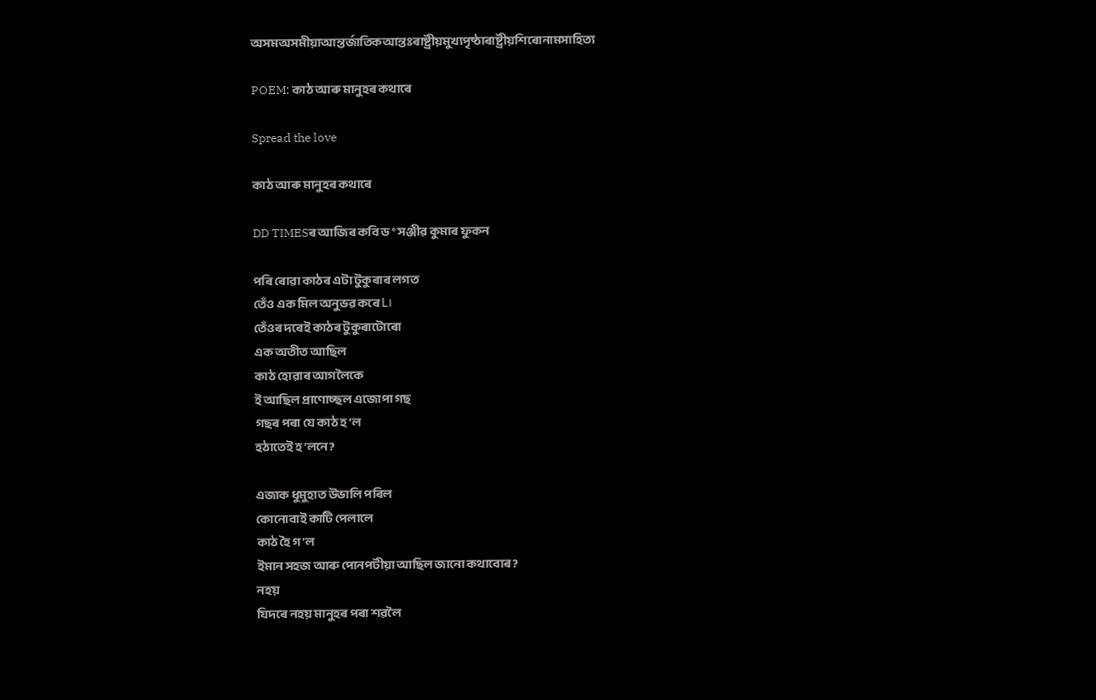অসমঅসমীয়াআন্তর্জাতিকআন্তঃৰাষ্ট্ৰীয়মুখ্যপৃষ্ঠাৰাষ্ট্ৰীয়শিৰোনামসাহিত্য

POEM: কাঠ আৰু মানুহৰ কথাৰে

Spread the love

কাঠ আৰু মানুহৰ কথাৰে

DD TIMESৰ আজিৰ কবি ড° সঞ্জীৱ কুমাৰ ফুকন

পৰি ৰোৱা কাঠৰ এটা টুকুৰাৰ লগত
তেঁও এক মিল অনুভৱ কৰে L।
তেঁওৰ দৰেই কাঠৰ টুকুৰাটোৰো
এক অতীত আছিল
কাঠ হোৱাৰ আগলৈকে
ই আছিল প্ৰাণোচ্ছল এজোপা গছ
গছৰ পৰা যে কাঠ হ’ল
হঠাতেই হ’লনে?

এজাক ধুমুহাত উভালি পৰিল
কোনোবাই কাটি পেলালে
কাঠ হৈ গ’ল
ইমান সহজ আৰু পোনপটীয়া আছিল জানো কথাবোৰ?
নহয়
যিদৰে নহয় মানুহৰ পৰা শৱলৈ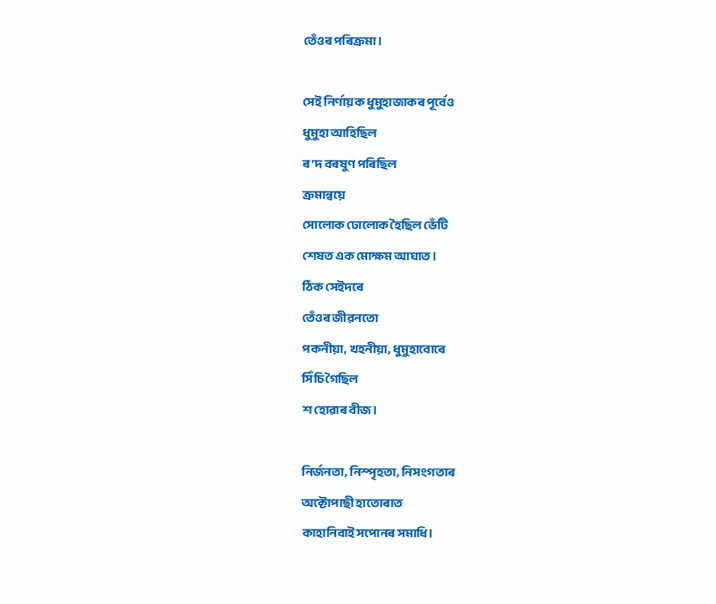তেঁওৰ পৰিক্ৰমা।

সেই নিৰ্ণায়ক ধুমুহাজাকৰ পূৰ্বেও
ধুমুহা আহিছিল
ৰ’দ বৰষুণ পৰিছিল
ক্ৰমান্বয়ে
সোলোক ঢোলোক হৈছিল ভেঁটি
শেষত এক মোক্ষম আঘাত।
ঠিক সেইদৰে
তেঁওৰ জীৱনতো
পকনীয়া, খহনীয়া, ধুমুহাবোৰে
সিঁচি গৈছিল
শ হোৱাৰ বীজ।

নিৰ্জনতা, নিস্পৃহতা, নিসংগতাৰ
অক্টোপাছী হাতোৰাত
কাহানিবাই সপোনৰ সমাধি।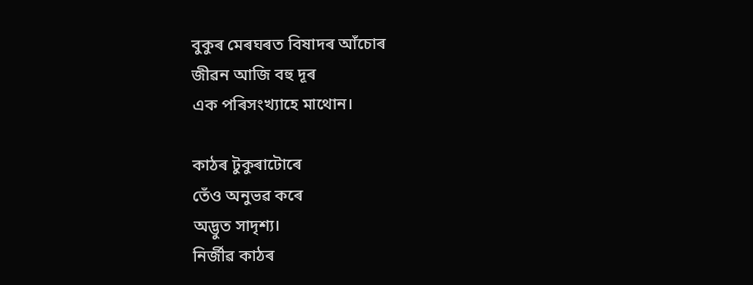বুকুৰ মেৰঘৰত বিষাদৰ আঁচোৰ
জীৱন আজি বহু দূৰ
এক পৰিসংখ্যাহে মাথোন।

কাঠৰ টুকুৰাটোৰে
তেঁও অনুভৱ কৰে
অদ্ভুত সাদৃশ্য।
নিৰ্জীৱ কাঠৰ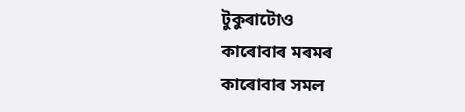টুকুৰাটোও
কাৰোবাৰ মৰমৰ
কাৰোবাৰ সমল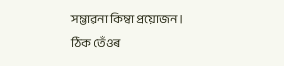সম্ভাৱনা কিম্বা প্ৰয়োজন।
ঠিক তেঁওৰ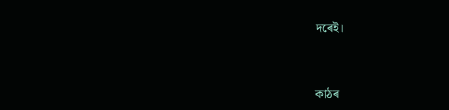দৰেই।


কাঠৰ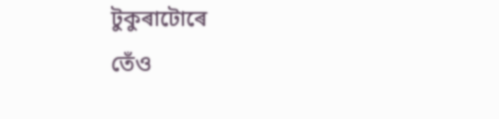টুকুৰাটোৰে
তেঁও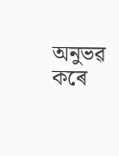অনুভৱ কৰে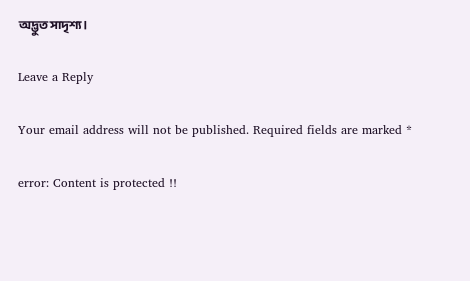অদ্ভুত সাদৃশ্য।

Leave a Reply

Your email address will not be published. Required fields are marked *

error: Content is protected !!